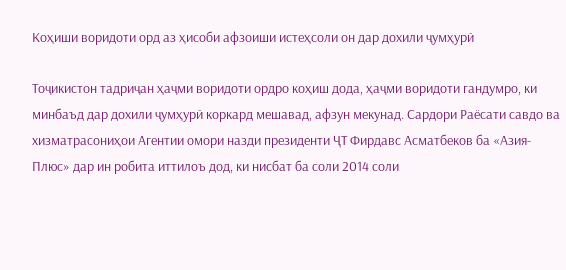Коҳиши воридоти орд аз ҳисоби афзоиши истеҳсоли он дар дохили ҷумҳурӣ

Тоҷикистон тадриҷан ҳаҷми воридоти ордро коҳиш дода, ҳаҷми воридоти гандумро, ки минбаъд дар дохили ҷумҳурӣ коркард мешавад, афзун мекунад. Сардори Раёсати савдо ва хизматрасониҳои Агентии омори назди президенти ҶТ Фирдавс Асматбеков ба «Азия-Плюс» дар ин робита иттилоъ дод, ки нисбат ба соли 2014 соли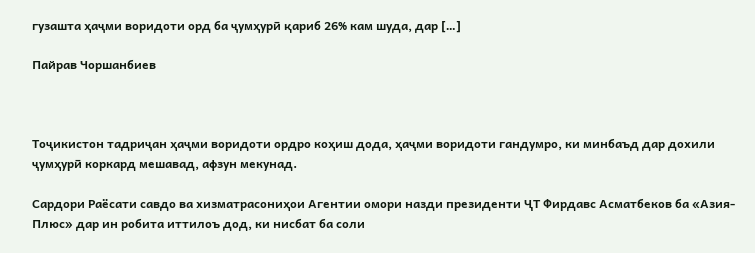гузашта ҳаҷми воридоти орд ба ҷумҳурӣ қариб 26% кам шуда, дар […]

Пайрав Чоршанбиев



Тоҷикистон тадриҷан ҳаҷми воридоти ордро коҳиш дода, ҳаҷми воридоти гандумро, ки минбаъд дар дохили ҷумҳурӣ коркард мешавад, афзун мекунад.

Сардори Раёсати савдо ва хизматрасониҳои Агентии омори назди президенти ҶТ Фирдавс Асматбеков ба «Азия-Плюс» дар ин робита иттилоъ дод, ки нисбат ба соли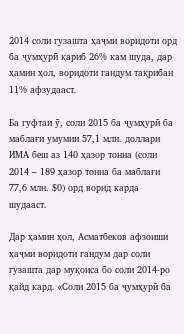2014 соли гузашта ҳаҷми воридоти орд ба ҷумҳурӣ қариб 26% кам шуда, дар ҳамин ҳол, воридоти гандум тақрибан 11% афзудааст.

Ба гуфтаи ӯ, соли 2015 ба ҷумҳурӣ ба маблағи умумии 57,1 млн. доллари ИМА беш аз 140 ҳазор тонна (соли 2014 – 189 ҳазор тонна ба маблағи 77,6 млн. $0) орд ворид карда шудааст.

Дар ҳамин ҳол, Асматбеков афзоиши ҳаҷми воридоти гандум дар соли гузашта дар муқоиса бо соли 2014-ро қайд кард. «Соли 2015 ба ҷумҳурӣ ба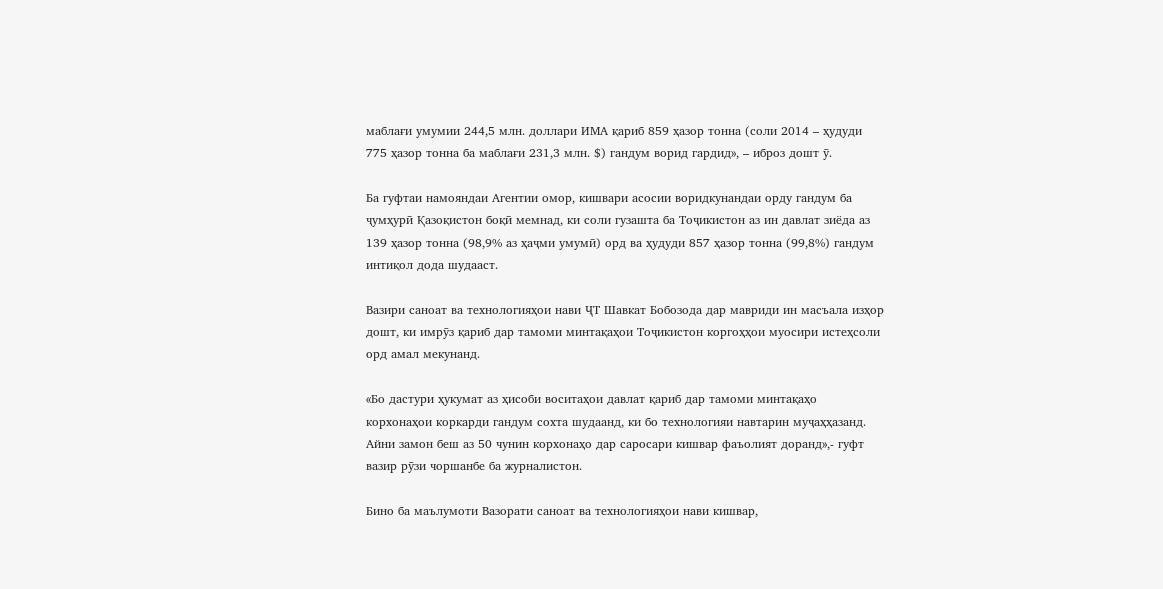маблағи умумии 244,5 млн. доллари ИМА қариб 859 ҳазор тонна (соли 2014 – ҳудуди 775 ҳазор тонна ба маблағи 231,3 млн. $) гандум ворид гардид», – иброз дошт ӯ.

Ба гуфтаи намояндаи Агентии омор, кишвари асосии воридкунандаи орду гандум ба ҷумҳурӣ Қазоқистон боқӣ мемнад, ки соли гузашта ба Тоҷикистон аз ин давлат зиёда аз 139 ҳазор тонна (98,9% аз ҳаҷми умумӣ) орд ва ҳудуди 857 ҳазор тонна (99,8%) гандум интиқол дода шудааст.

Вазири саноат ва технологияҳои нави ҶТ Шавкат Бобозода дар мавриди ин масъала изҳор дошт, ки имрӯз қариб дар тамоми минтақаҳои Тоҷикистон коргоҳҳои муосири истеҳсоли орд амал мекунанд.

«Бо дастури ҳукумат аз ҳисоби воситаҳои давлат қариб дар тамоми минтақаҳо корхонаҳои коркарди гандум сохта шудаанд, ки бо технологияи навтарин муҷаҳҳазанд. Айни замон беш аз 50 чунин корхонаҳо дар саросари кишвар фаъолият доранд»,- гуфт вазир рӯзи чоршанбе ба журналистон.

Бино ба маълумоти Вазорати саноат ва технологияҳои нави кишвар,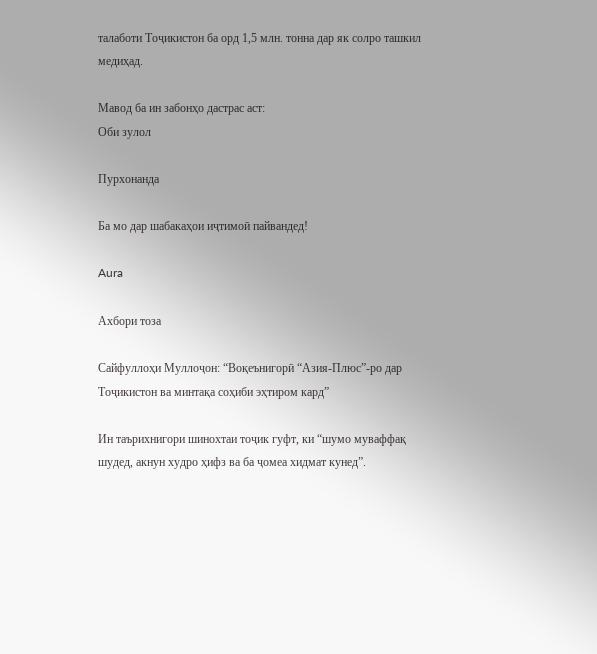талаботи Тоҷикистон ба орд 1,5 млн. тонна дар як солро ташкил медиҳад.

Мавод ба ин забонҳо дастрас аст:
Оби зулол

Пурхонанда

Ба мо дар шабакаҳои иҷтимоӣ пайвандед!

Aura

Ахбори тоза

Сайфуллоҳи Муллоҷон: “Воқеънигорӣ “Азия-Плюс”-ро дар Тоҷикистон ва минтақа соҳиби эҳтиром кард”

Ин таърихнигори шинохтаи тоҷик гуфт, ки “шумо муваффақ шудед, акнун худро ҳифз ва ба ҷомеа хидмат кунед”.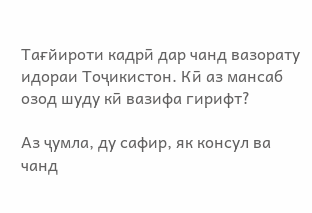Тағйироти кадрӣ дар чанд вазорату идораи Тоҷикистон. Кӣ аз мансаб озод шуду кӣ вазифа гирифт?

Аз ҷумла, ду сафир, як консул ва чанд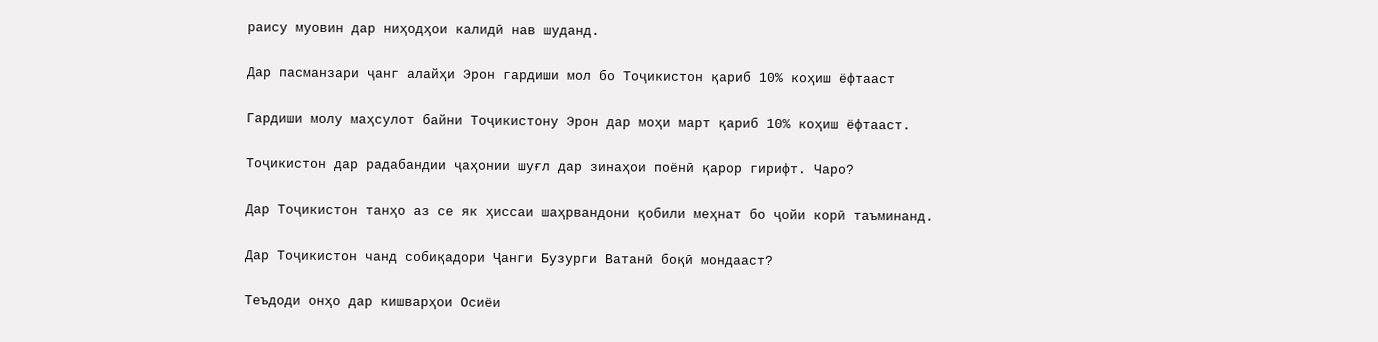раису муовин дар ниҳодҳои калидӣ нав шуданд.

Дар пасманзари ҷанг алайҳи Эрон гардиши мол бо Тоҷикистон қариб 10% коҳиш ёфтааст

Гардиши молу маҳсулот байни Тоҷикистону Эрон дар моҳи март қариб 10% коҳиш ёфтааст.

Тоҷикистон дар радабандии ҷаҳонии шуғл дар зинаҳои поёнӣ қарор гирифт. Чаро?

Дар Тоҷикистон танҳо аз се як ҳиссаи шаҳрвандони қобили меҳнат бо ҷойи корӣ таъминанд.

Дар Тоҷикистон чанд собиқадори Ҷанги Бузурги Ватанӣ боқӣ мондааст?

Теъдоди онҳо дар кишварҳои Осиёи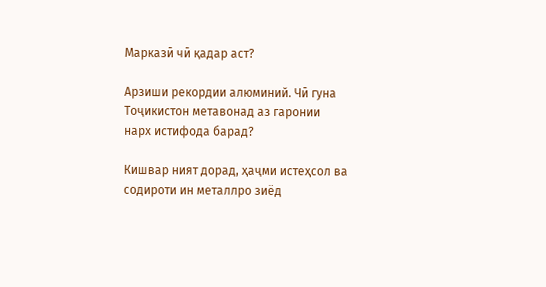Марказӣ чӣ қадар аст?

Арзиши рекордии алюминий. Чӣ гуна Тоҷикистон метавонад аз гаронии нарх истифода барад?

Кишвар ният дорад, ҳаҷми истеҳсол ва содироти ин металлро зиёд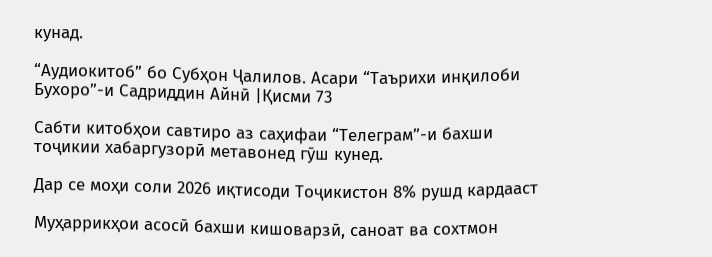кунад.

“Аудиокитоб” бо Субҳон Ҷалилов. Асари “Таърихи инқилоби Бухоро”-и Садриддин Айнӣ |Қисми 73

Cабти китобҳои савтиро аз саҳифаи “Телеграм”-и бахши тоҷикии хабаргузорӣ метавонед гӯш кунед.

Дар се моҳи соли 2026 иқтисоди Тоҷикистон 8% рушд кардааст

Муҳаррикҳои асосӣ бахши кишоварзӣ, саноат ва сохтмон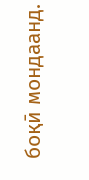боқӣ мондаанд.